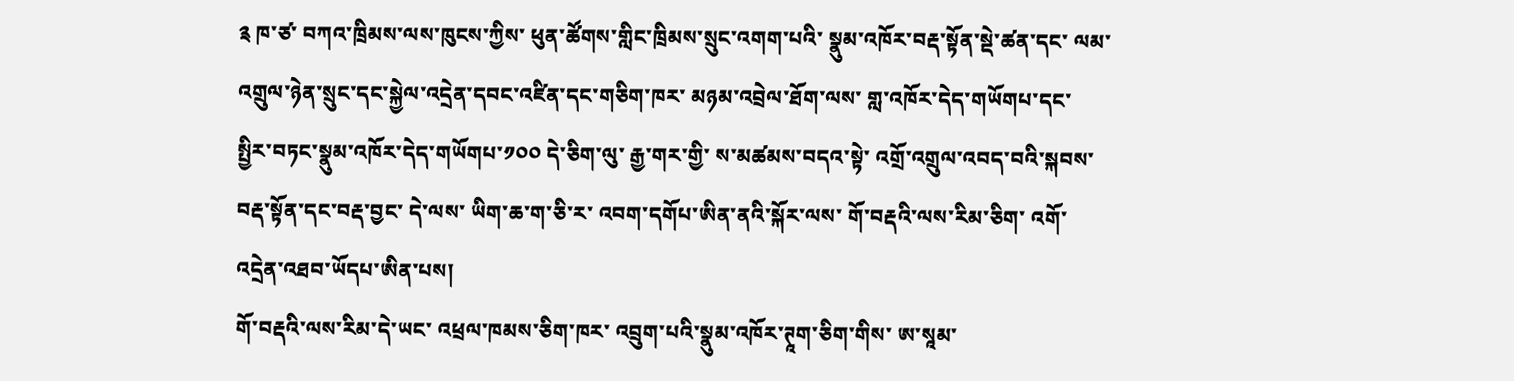༉ ཁ་ཙ་ བཀའ་ཁྲིམས་ལས་ཁུངས་ཀྱིས་ ཕུན་ཚོགས་གླིང་ཁྲིམས་སྲུང་འགག་པའི་ སྣུམ་འཁོར་བརྡ་སྟོན་སྡེ་ཚན་དང་ ལམ་འགྲུལ་ཉེན་སྲུང་དང་སྐྱེལ་འདྲེན་དབང་འཛིན་དང་གཅིག་ཁར་ མཉམ་འབྲེལ་ཐོག་ལས་ གླ་འཁོར་དེད་གཡོགཔ་དང་ སྤྱིར་བཏང་སྣུམ་འཁོར་དེད་གཡོགཔ་༡༠༠ དེ་ཅིག་ལུ་ རྒྱ་གར་གྱི་ ས་མཚམས་བདའ་སྟེ་ འགྲོ་འགྲུལ་འབད་བའི་སྐབས་ བརྡ་སྟོན་དང་བརྡ་བྱང་ དེ་ལས་ ཡིག་ཆ་ག་ཅི་ར་ འབག་དགོཔ་ཨིན་ནའི་སྐོར་ལས་ གོ་བརྡའི་ལས་རིམ་ཅིག་ འགོ་འདྲེན་འཐབ་ཡོདཔ་ཨིན་པས།
གོ་བརྡའི་ལས་རིམ་དེ་ཡང་ འཕྲལ་ཁམས་ཅིག་ཁར་ འབྲུག་པའི་སྣུམ་འཁོར་ཊཱག་ཅིག་གིས་ ཨ་སཱམ་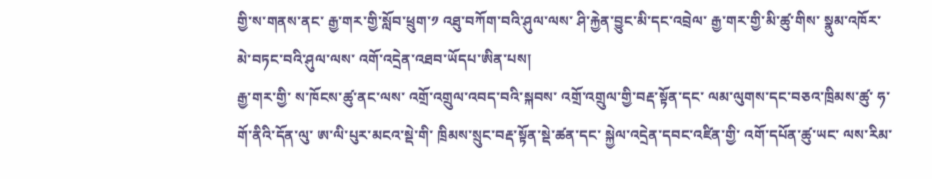གྱི་ས་གནས་ནང་ རྒྱ་གར་གྱི་སློབ་ཕྲུག་༡ འཐུ་བཀོག་བའི་ཤུལ་ལས་ ཤི་རྐྱེན་བྱུང་མི་དང་འབྲེལ་ རྒྱ་གར་གྱི་མི་ཚུ་གིས་ སྣུམ་འཁོར་མེ་བཏང་བའི་ཤུལ་ལས་ འགོ་འདྲེན་འཐབ་ཡོདཔ་ཨིན་པས།
རྒྱ་གར་གྱི་ ས་ཁོངས་ཚུ་ནང་ལས་ འགྲོ་འགྲུལ་འབད་བའི་སྐབས་ འགྲོ་འགྲུལ་གྱི་བརྡ་སྟོན་དང་ ལམ་ལུགས་དང་བཅའ་ཁྲིམས་ཚུ་ ཧ་གོ་ནིའི་དོན་ལུ་ ཨ་ལི་པུར་མངའ་སྡེ་གི་ ཁྲིམས་སྲུང་བརྡ་སྟོན་སྡེ་ཚན་དང་ སྐྱེལ་འདྲེན་དབང་འཛིན་གྱི་ འགོ་དཔོན་ཚུ་ཡང་ ལས་རིམ་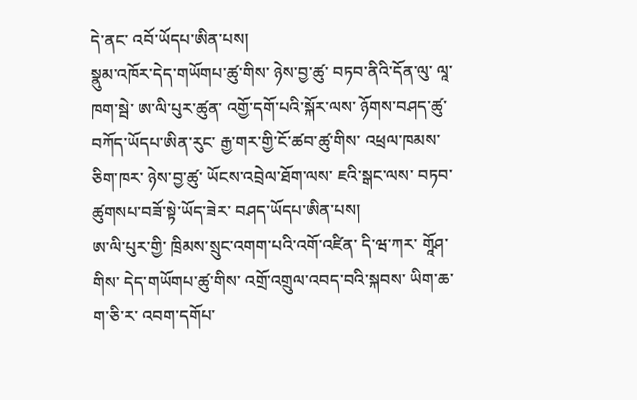དེ་ནང་ འབོ་ཡོདཔ་ཨིན་པས།
སྣུམ་འཁོར་དེད་གཡོགཔ་ཚུ་གིས་ ཉེས་བྱ་ཚུ་ བཏབ་ནིའི་དོན་ལུ་ ལཱ་ཁག་སྦེ་ ཨ་ལི་པུར་ཚུན་ འགྱོ་དགོ་པའི་སྐོར་ལས་ ཉོགས་བཤད་ཚུ་ བཀོད་ཡོདཔ་ཨིན་རུང་ རྒྱ་གར་གྱི་ངོ་ཚབ་ཚུ་གིས་ འཕྲལ་ཁམས་ཅིག་ཁར་ ཉེས་བྱ་ཚུ་ ཡོངས་འབྲེལ་ཐོག་ལས་ ཇའི་སྒང་ལས་ བཏབ་ཚུགསཔ་བཟོ་སྟེ་ཡོད་ཟེར་ བཤད་ཡོདཔ་ཨིན་པས།
ཨ་ལི་པུར་གྱི་ ཁྲིམས་སྲུང་འགག་པའི་འགོ་འཛིན་ དི་ཝ་ཀར་ གཱོཤ་གིས་ དེད་གཡོགཔ་ཚུ་གིས་ འགྲོ་འགྲུལ་འབད་བའི་སྐབས་ ཡིག་ཆ་ག་ཅི་ར་ འབག་དགོཔ་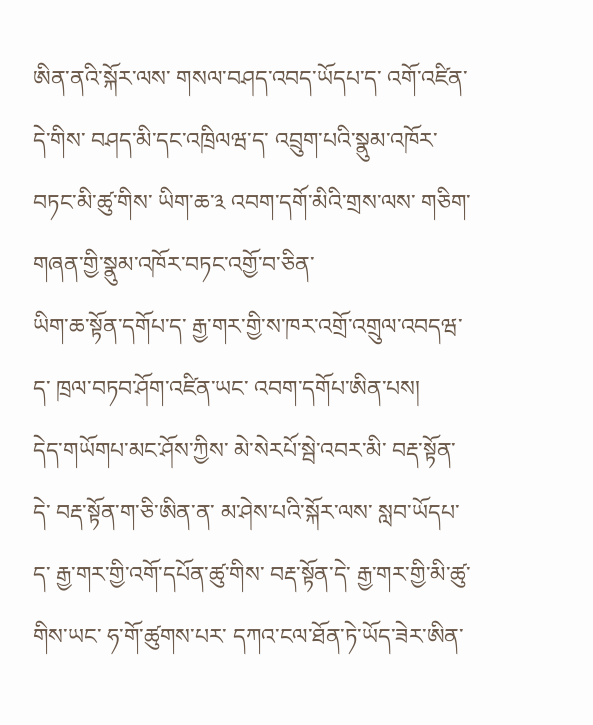ཨིན་ནའི་སྐོར་ལས་ གསལ་བཤད་འབད་ཡོདཔ་ད་ འགོ་འཛིན་དེ་གིས་ བཤད་མི་དང་འཁྲིལཝ་ད་ འབྲུག་པའི་སྣུམ་འཁོར་བཏང་མི་ཚུ་གིས་ ཡིག་ཆ་༣ འབག་དགོ་མིའི་གྲས་ལས་ གཅིག་ གཞན་གྱི་སྣུམ་འཁོར་བཏང་འགྱོ་བ་ཅིན་
ཡིག་ཆ་སྟོན་དགོཔ་ད་ རྒྱ་གར་གྱི་ས་ཁར་འགྲོ་འགྲུལ་འབདཝ་ད་ ཁྲལ་བཏབ་ཤོག་འཛིན་ཡང་ འབག་དགོཔ་ཨིན་པས།
དེད་གཡོགཔ་མང་ཤོས་ཀྱིས་ མེ་སེརཔོ་སྦེ་འབར་མི་ བརྡ་སྟོན་དེ་ བརྡ་སྟོན་ག་ཅི་ཨིན་ན་ མ་ཤེས་པའི་སྐོར་ལས་ སླབ་ཡོདཔ་ད་ རྒྱ་གར་གྱི་འགོ་དཔོན་ཚུ་གིས་ བརྡ་སྟོན་དེ་ རྒྱ་གར་གྱི་མི་ཚུ་གིས་ཡང་ ཧ་གོ་ཚུགས་པར་ དཀའ་ངལ་ཐོན་ཏེ་ཡོད་ཟེར་ཨིན་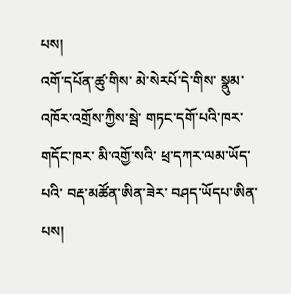པས།
འགོ་དཔོན་ཚུ་གིས་ མེ་སེརཔོ་དེ་གིས་ སྣུམ་འཁོར་འགྲོས་ཀྱིས་སྦེ་ གཏང་དགོ་པའི་ཁར་ གདོང་ཁར་ མི་འགྱོ་སའི་ ཕྲ་དཀར་ལམ་ཡོད་པའི་ བརྡ་མཚོན་ཨིན་ཟེར་ བཤད་ཡོདཔ་ཨིན་པས།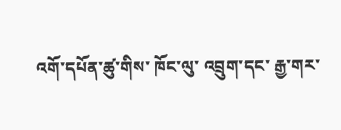འགོ་དཔོན་ཚུ་གིས་ ཁོང་ལུ་ འབྲུག་དང་ རྒྱ་གར་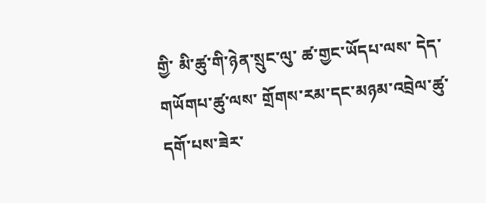གྱི་ མི་ཚུ་གི་ཉེན་སྲུང་ལུ་ ཚ་གྱང་ཡོདཔ་ལས་ དེད་གཡོགཔ་ཚུ་ལས་ གྲོགས་རམ་དང་མཉམ་འབྲེལ་ཚུ་ དགོ་པས་ཟེར་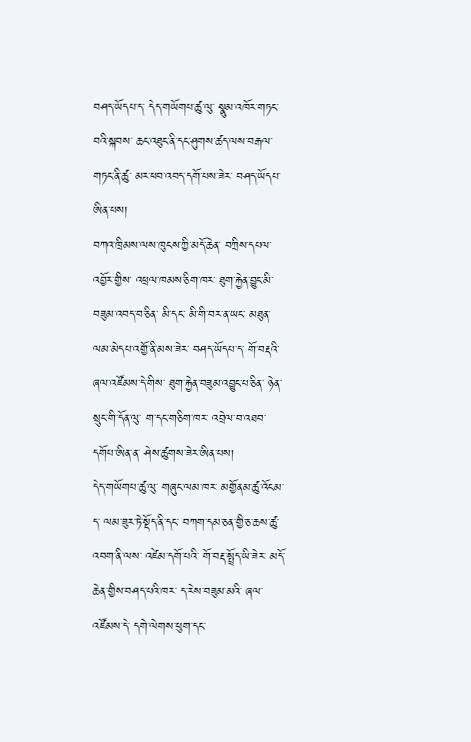བཤད་ཡོདཔ་ད་ དེད་གཡོགཔ་ཚུ་ལུ་ སྣུམ་འཁོར་གཏང་བའི་སྐབས་ ཆང་འཐུང་ནི་དང་ཤུགས་ཚད་ལས་བརྒལ་གཏང་ནི་ཚུ་ མར་ཕབ་འབད་དགོ་པས་ཟེར་ བཤད་ཡོདཔ་ཨིན་པས།
བཀའ་ཁྲིམས་ལས་ཁུངས་ཀྱི་མདོ་ཆེན་ བཀྲིས་དཔལ་འབྱོར་གྱིས་ འཕྲལ་ཁམས་ཅིག་ཁར་ ཐུག་རྐྱེན་བྱུང་མི་བཟུམ་འབད་བ་ཅིན་ མི་དང་ མི་གི་བར་ན་ཡང་ མཐུན་ལམ་མེདཔ་འགྱོ་ནི་མས་ཟེར་ བཤད་ཡོདཔ་ད་ གོ་བརྡའི་ཞལ་འཛོམས་དེ་གིས་ ཐུག་རྐྱེན་བཟུམ་འབྱུང་པ་ཅིན་ ཉེན་སྲུང་གི་དོན་ལུ་ ག་དང་གཅིག་ཁར་ འབྲེལ་བ་འཐབ་དགོཔ་ཨིན་ན་ ཤེས་ཚུགས་ཟེར་ཨིན་པས།
དེད་གཡོགཔ་ཚུ་ལུ་ གཞུང་ལམ་ཁར་ མགྱོནམ་ཚུ་འོངམ་ད་ ལམ་ཟུར་ཏེ་སྡོད་ནི་དང་ བཀག་དམ་ཅན་གྱི་ཅ་ཆས་ཚུ་ འབག་ནི་ལས་ འཛེམ་དགོ་པའི་ གོ་བརྡ་སྤྲོད་ཡི་ཟེར་ མདོ་ཆེན་གྱིས་བཤད་པའི་ཁར་ ད་རེས་བཟུམ་མའི་ ཞལ་འཛོམས་དེ་ དགེ་ལེགས་ཕུག་དང་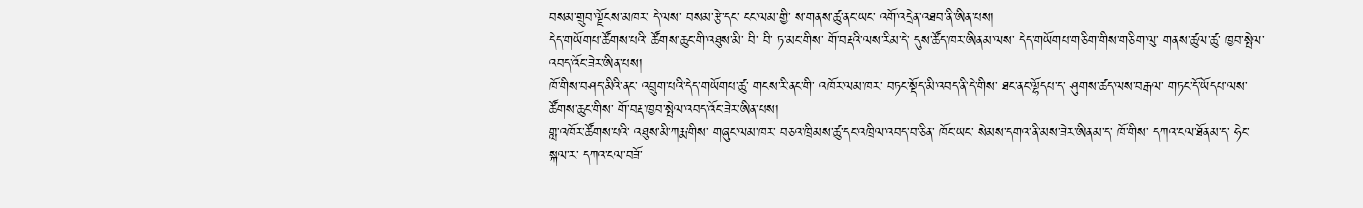བསམ་གྲུབ་ལྗོངས་མཁར་ དེ་ལས་ བསམ་རྩེ་དང་ ངང་ལམ་གྱི་ ས་གནས་ཚུ་ནང་ཡང་ འགོ་འདྲེན་འཐབ་ནི་ཨིན་པས།
དེད་གཡོགཔ་ཚོགས་པའི་ ཚོགས་ཆུང་གི་འཐུས་མི་ བི་ བི་ ཏ་མང་གིས་ གོ་བརྡའི་ལས་རིམ་དེ་ དུས་ཚོད་ཁར་ཨིནམ་ལས་ དེད་གཡོགཔ་གཅིག་གིས་གཅིག་ལུ་ གནས་ཚུལ་ཚུ་ ཁྱབ་སྤེལ་འབད་འོང་ཟེར་ཨིན་པས།
ཁོ་གིས་བཤད་མིའི་ནང་ འབྲུག་པའི་དེད་གཡོགཔ་ཚུ་ གངས་རི་ནང་གི་ འཁོར་ལམ་ཁར་ བཏང་སྡོད་མི་འབད་ནི་དེ་གིས་ ཐང་ནང་ལྷོདཔ་ད་ ཤུགས་ཚད་ལས་བརྒལ་ གཏང་དོ་ཡོདཔ་ལས་ ཚོགས་ཆུང་གིས་ གོ་བརྡ་ཁྱབ་སྤེལ་འབད་འོང་ཟེར་ཨིན་པས།
གླ་འཁོར་ཚོགས་པའི་ འཐུས་མི་ཀརྨ་གིས་ གཞུང་ལམ་ཁར་ བཅའ་ཁྲིམས་ཚུ་དང་འཁྲིལ་འབད་བ་ཅིན་ ཁོང་ཡང་ སེམས་དགའ་ནི་མས་ཟེར་ཨིནམ་ད་ ཁོ་གིས་ དཀའ་ངལ་ཐོནམ་ད་ ཧེང་སྐལ་ར་ དཀའ་ངལ་བཟོ་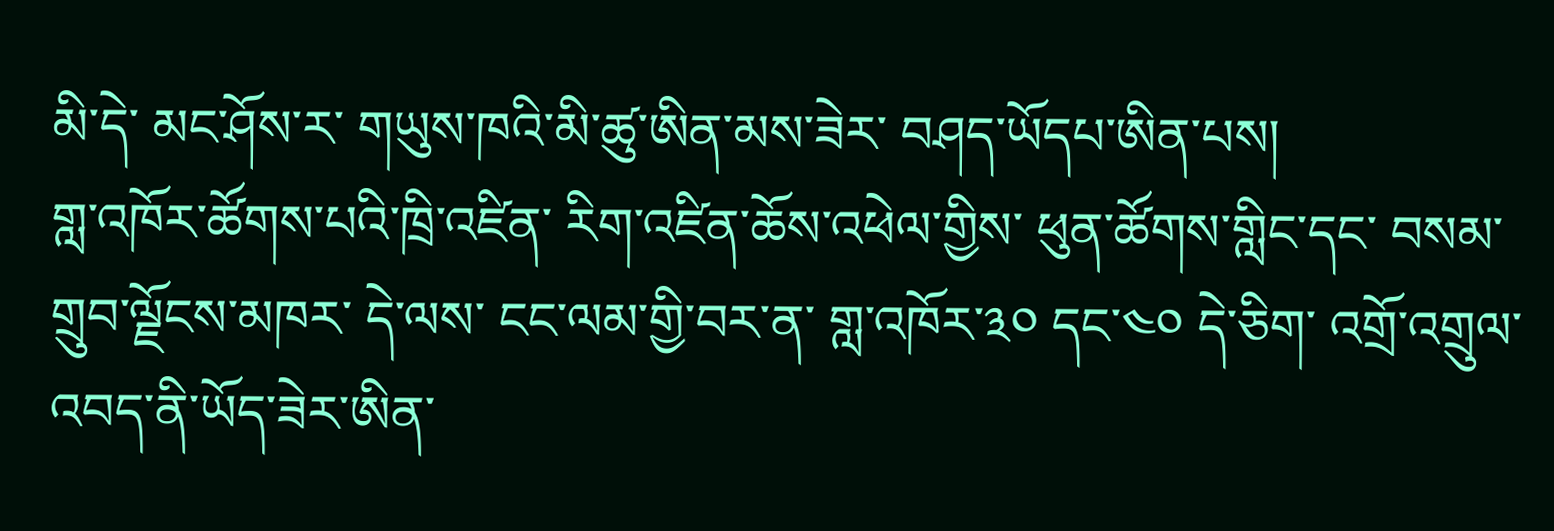མི་དེ་ མང་ཤོས་ར་ གཡུས་ཁའི་མི་ཚུ་ཨིན་མས་ཟེར་ བཤད་ཡོདཔ་ཨིན་པས།
གླ་འཁོར་ཚོགས་པའི་ཁྲི་འཛིན་ རིག་འཛིན་ཆོས་འཕེལ་གྱིས་ ཕུན་ཚོགས་གླིང་དང་ བསམ་གྲུབ་ལྗོངས་མཁར་ དེ་ལས་ ངང་ལམ་གྱི་བར་ན་ གླ་འཁོར་༣༠ དང་༤༠ དེ་ཅིག་ འགྲོ་འགྲུལ་འབད་ནི་ཡོད་ཟེར་ཨིན་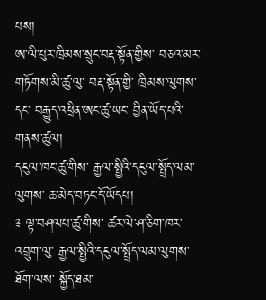པས།
ཨ་ལི་པུར་ཁྲིམས་སྲུང་བརྡ་སྟོན་གྱིས་ བཅའ་མར་གཏོགས་མི་ཚུ་ལུ་ བརྡ་སྟོན་གྱི་ ཁྲིམས་ལུགས་དང་ བརྒྱུད་འཕྲིན་ཨང་ཚུ་ཡང་ བྱིན་ཡོད་པའི་གནས་ཚུལ།
དངུལ་ཁང་ཚུ་གིས་ རྒྱལ་སྤྱིའི་དངུལ་སྤྲོད་ལམ་ལུགས་ ཆ་མེད་བཏང་དོ་ཡོདཔ།
༉ ལྟ་བཤལཔ་ཚུ་གིས་ ཚར་ལེ་ཤ་ཅིག་ཁར་ འབྲུག་ལུ་ རྒྱལ་སྤྱིའི་དངུལ་སྤྲོད་ལམ་ལུགས་ཐོག་ལས་ སྐྱོད་ཐམ་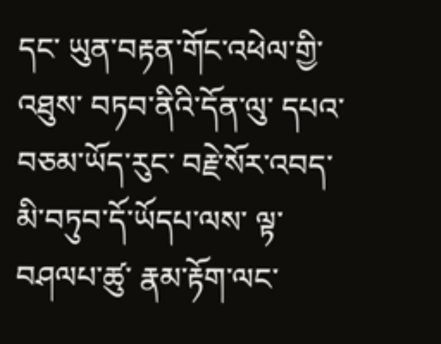དང་ ཡུན་བརྟན་གོང་འཕེལ་གྱི་འཐུས་ བཏབ་ནིའི་དོན་ལུ་ དཔའ་བཅམ་ཡོད་རུང་ བརྗེ་སོར་འབད་མི་བཏུབ་དོ་ཡོདཔ་ལས་ ལྟ་བཤལཔ་ཚུ་ རྣམ་རྟོག་ལང་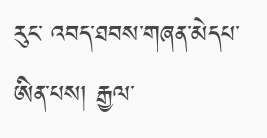རུང་ འབད་ཐབས་གཞན་མེདཔ་ཨིན་པས། རྒྱལ་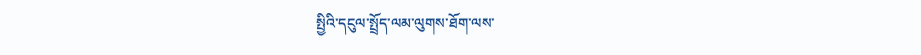སྤྱིའི་དངུལ་སྤྲོད་ལམ་ལུགས་ཐོག་ལས་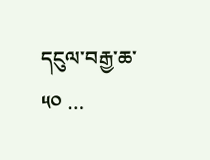དངུལ་བརྒྱ་ཆ་༥༠ …